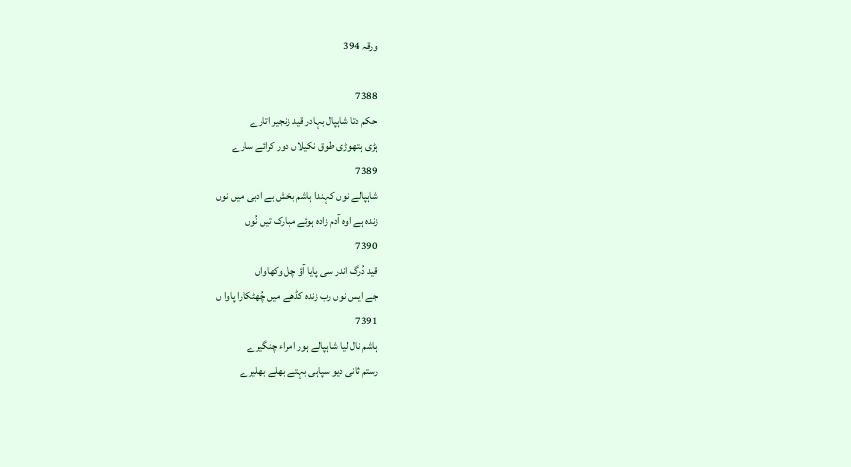ورقہ 394

7388
حکم دتا شاہپال بہادر قید زنجیر اتارے
ہڑی ہتھوڑی طوق نکیلاں دور کرائے سارے
7389
شاہپالے نوں کہندا ہاشم بخش بے ادبی میں نوں
زندہ ہے اوہ آدم زادہ ہوئے مبارک تیں نُوں
7390
قید دُرگ اندر سی پایا آؤ چل وکھاواں
جے ایس نوں رب زندہ کڈھے میں چُھٹکارا پاوا ں
7391
ہاشم نال لیا شاہپالے ہور امراء چنگیرے
رستم ثانی دیو سپاہی بہتے بھلے بھلیرے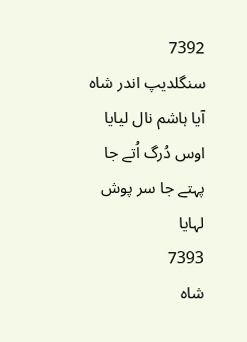7392
سنگلدیپ اندر شاہ آیا ہاشم نال لیایا
اوس دُرگ اُتے جا پہتے جا سر پوش لہایا
7393
شاہ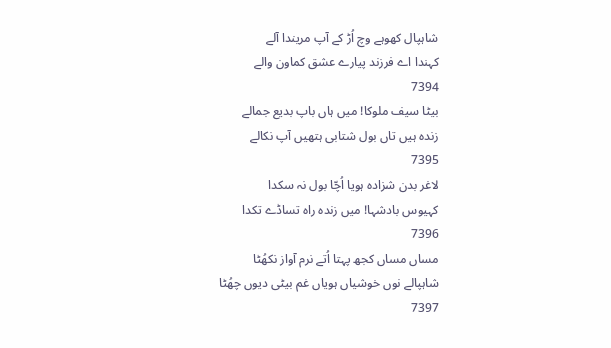شاہپال کھوہے وچ اُڑ کے آپ مریندا آلے
کہندا اے فرزند پیارے عشق کماون والے
7394
بیٹا سیف ملوکا! میں ہاں باپ بدیع جمالے
زندہ ہیں تاں بول شتابی ہتھیں آپ نکالے
7395
لاغر بدن شزادہ ہویا اُچّا بول نہ سکدا
کہیوس بادشہا! میں زندہ راہ تساڈے تکدا
7396
مساں مساں کجھ پہتا اُتے نرم آواز نکھُٹا
شاہپالے نوں خوشیاں ہویاں غم بیٹی دیوں چھُٹا
7397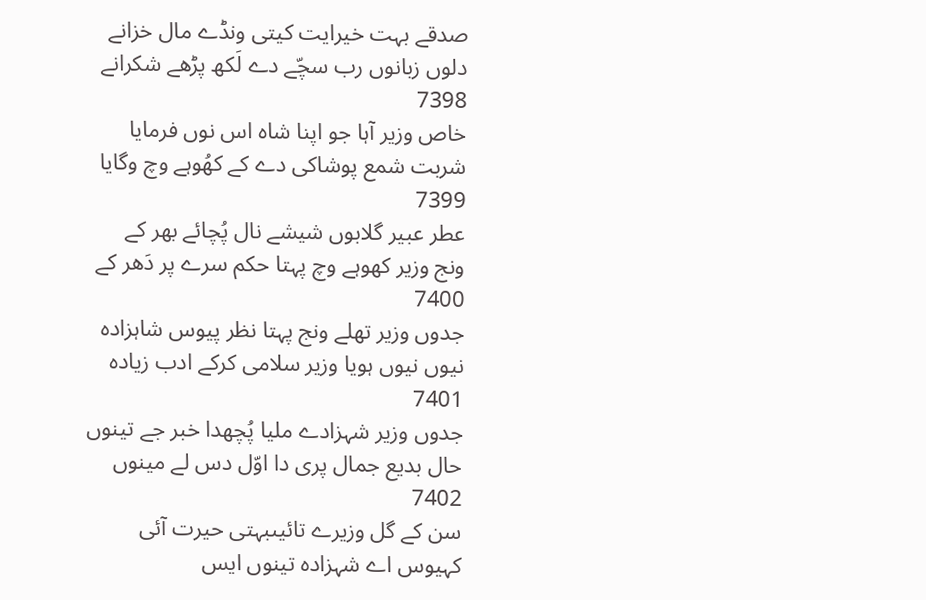صدقے بہت خیرایت کیتی ونڈے مال خزانے
دلوں زبانوں رب سچّے دے لَکھ پڑھے شکرانے
7398
خاص وزیر آہا جو اپنا شاہ اس نوں فرمایا
شربت شمع پوشاکی دے کے کھُوہے وچ وگایا
7399
عطر عبیر گلابوں شیشے نال پُچائے بھر کے
ونج وزیر کھوہے وچ پہتا حکم سرے پر دَھر کے
7400
جدوں وزیر تھلے ونج پہتا نظر پیوس شاہزادہ
نیوں نیوں ہویا وزیر سلامی کرکے ادب زیادہ
7401
جدوں وزیر شہزادے ملیا پُچھدا خبر جے تینوں
حال بدیع جمال پری دا اوّل دس لے مینوں
7402
سن کے گل وزیرے تائیںبہتی حیرت آئی
کہیوس اے شہزادہ تینوں ایس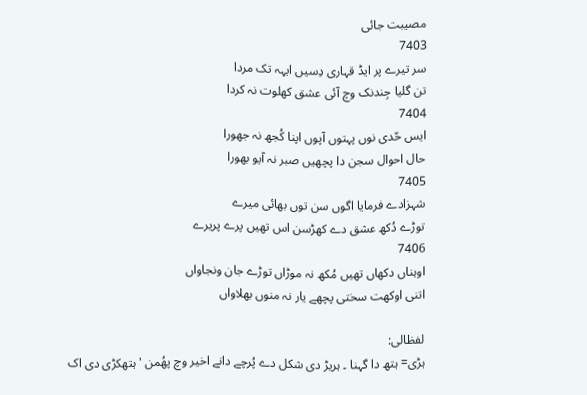مصیبت جائی
7403
سر تیرے پر ایڈ قہاری دِسیں ایہہ تک مردا
تن گلیا جِندنک وچ آئی عشق کھلوت نہ کردا
7404
ایس حّدی نوں پہتوں آپوں اپنا کُجھ نہ جھورا
حال احوال سجن دا پچھیں صبر نہ آیو بھورا
7405
شہزادے فرمایا اگوں سن توں بھائی میرے
توڑے دُکھ عشق دے کھڑسن اس تھیں پرے پریرے
7406
اوہناں دکھاں تھیں مُکھ نہ موڑاں توڑے جان ونجاواں
اتنی اوکھت سختی پچھے یار نہ منوں بھلاواں

لفظالی:
ہڑی= ہتھ دا گہنا ۔ ہریڑ دی شکل دے پُرچے دانے اخیر وچ پھُمن ' ہتھکڑی دی اک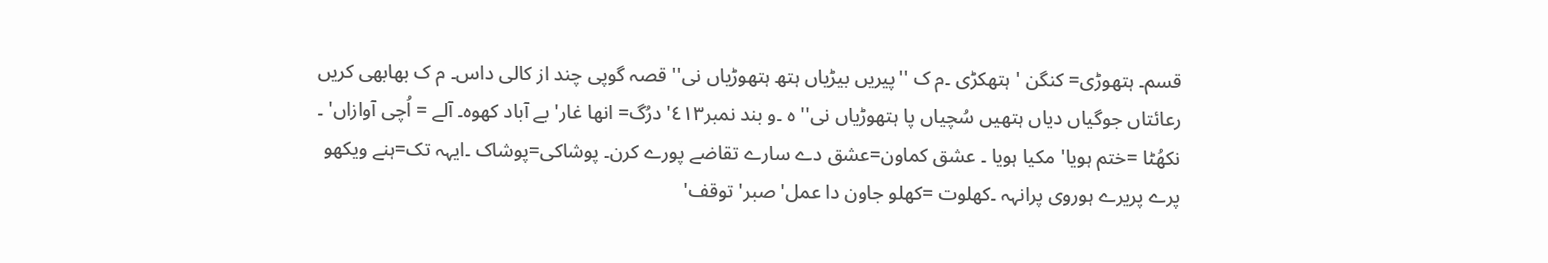قسم۔ ہتھوڑی= کنگن ' ہتھکڑی ۔م ک ''پیریں بیڑیاں ہتھ ہتھوڑیاں نی'' قصہ گوپی چند از کالی داس۔ م ک بھابھی کریں رعائتاں جوگیاں دیاں ہتھیں سُچیاں پا ہتھوڑیاں نی'' ہ ۔و بند نمبر٤١٣' درُگ= انھا غار' بے آباد کھوہ۔ آلے = اُچی آوازاں' ۔ نکھُٹا =ختم ہویا' مکیا ہویا ۔ عشق کماون=عشق دے سارے تقاضے پورے کرن۔ پوشاکی=پوشاک ۔ایہہ تک=ہنے ویکھو پرے پریرے ہوروی پرانہہ ۔کھلوت =کھلو جاون دا عمل' صبر' توقف'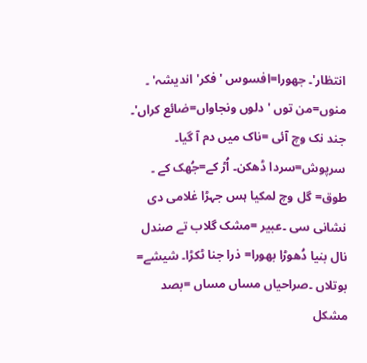انتظار'۔ جھورا=افسوس ' فکر' اندیشہ' ۔ منوں=من توں ' دلوں ونجاواں=ضائع کراں'۔ جند نک وچ آئی =ناک میں دم آ گیا۔ سرپوش=سردا ڈھکن۔ اُڑ کے=جُھک کے ۔ طوق= گل وچ لمکیا ہس جہڑا غلامی دی نشانی سی ۔عبیر =مشک گلاب تے صندل نال بنیا دُھوڑا بھورا= ذرا جنا ٹکڑا۔ شیشے= بوتلاں ۔صراحیاں مساں مساں =بصد مشکل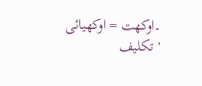۔اوکھت = اوکھیائی ' تکلیف